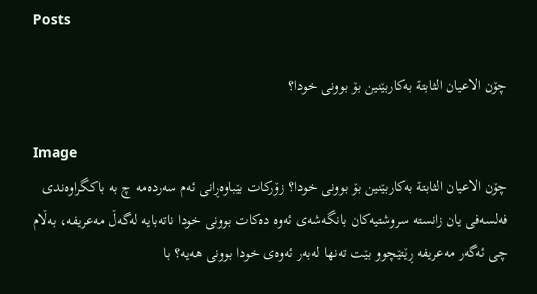Posts

چۆن الاعیان الثابتة بەکاربێنین بۆ بوونی خودا؟

Image
چۆن الاعیان الثابتة بەکاربێنین بۆ بوونی خودا؟ زۆرکات بێباوەڕانی ئەم سەردەمە چ بە باکگراوەندی فەلسەفی یان زانستە سروشتیەکان بانگەشەی ئەوە دەکات بوونی خودا ناتەبایە لەگەڵ مەعریفە، بەڵام چی ئەگەر مەعریفە ڕێتێچوو بێت تەنها لەبەر ئەوەی خودا بوونی هەیە؟ با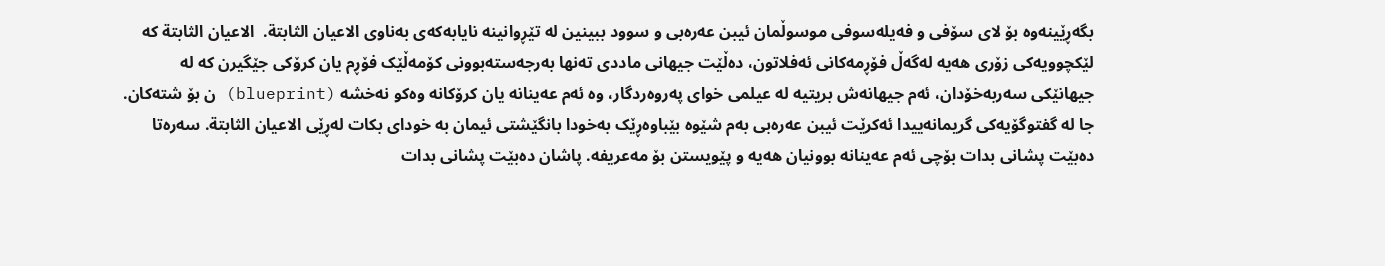بگەڕێینەوە بۆ لای سۆفی و فەیلەسوفی موسوڵمان ئیبن عەرەبی و سوود ببینین لە تێڕوانینە نایابەکەی بەناوی الاعیان الثابتة.  الاعيان الثابتة کە لێکچوویەکی زۆری هەیە لەگەڵ فۆڕمەکانی ئەفلاتون، دەڵێت جیهانی ماددی تەنها بەرجەستەبوونی کۆمەڵێک فۆڕم یان کرۆکی جێگیرن کە لە جیهانێکی سەربەخۆدان، ئەم جیهانەش بریتیە لە عیلمی خوای پەروەردگار، وە ئەم عەینانە یان کرۆکانە وەکو نەخشە (blueprint) ن بۆ شتەکان. جا لە گفتوگۆیەکی گریمانەییدا ئەکرێت ئیبن عەرەبی بەم شێوە بێباوەڕێک بەخودا بانگێشتی ئیمان بە خودای بکات لەڕێی الاعیان الثابتة. سەرەتا دەبێت پشانی بدات بۆچی ئەم عەینانە بوونیان هەیە و پێویستن بۆ مەعریفە. پاشان دەبێت پشانی بدات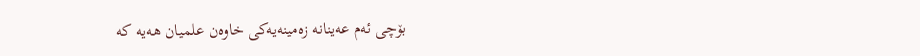بۆچی ئەم عەینانە زەمینەیەکی خاوەن علمیان هەیە کە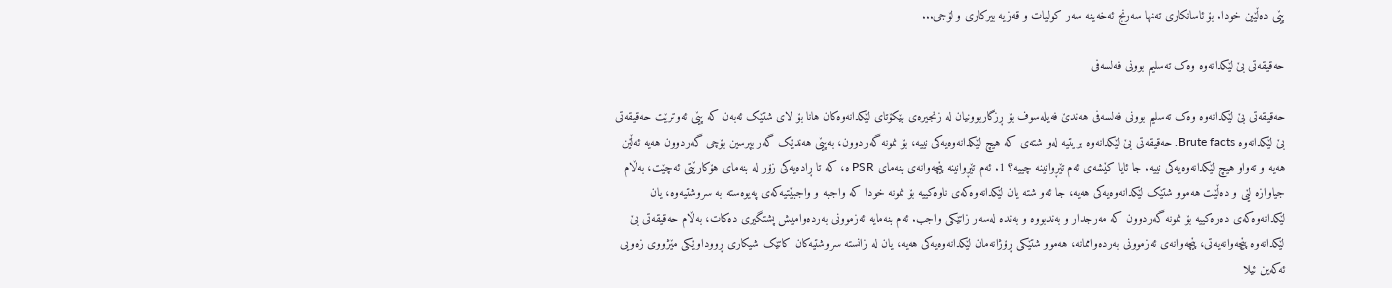پێی دەڵێین خودا. بۆ ئاسانکاری تەنها سەرنج ئەخەینە سەر کولیات و قەزیە بیرکاری و لۆجی...

حەقیقەتی بێ لێکدانەوە وەک تەسلیم بوونی فەلسەفی

حەقیقەتی بێ لێکدانەوە وەک تەسلیم بوونی فەلسەفی هەندێ فەیلەسوف بۆ ڕزگاربوونیان لە زنجیرەی بێکۆتای لێکدانەوەکان هانا بۆ لای شتێک ئەبەن کە پێی ئەوترێت حەقیقەتی بێ لێکدانەوە Brute facts. حەقیقەتی بێ لێکدانەوە بریتیە لەو شتەی کە هیچ لێکدانەوەیەکی نییە، بۆ نمونە گەردوون، بەپێی هەندێک گەر بپرسین بۆچی گەردوون هەیە ئەڵێن هەیە و تەواو هیچ لێکدانەوەیەکی نییە. جا ئایا کێشەی ئەم تێڕوانینە چییە؟ 1. ئەم تێڕوانینە پێچەوانەی بنەمای PSR ە، کە تا ڕادەیەکی زۆر لە بنەمای هۆکارێتی ئەچێت، بەڵام جیاوازە لێی و دەڵێت هەموو شتێک لێکدانەوەیەکی هەیە، جا ئەو شتە یان لێکدانەوەکەی ناوەکییە بۆ نمونە خودا کە واجبە و واجبێتیەکەی پەیوەستە بە سروشتیەوە، یان لێکدانەوەکەی دەرەکییە بۆ نمونە گەردوون کە مەرجدار و بەندبووە و بەندە لەسەر زاتێکی واجب. ئەم بنەمایە ئەزموونی بەردەوامیش پشتگیری دەکات، بەڵام حەقیقەتی بێ لێکدانەوە پێچەوانەیەتی، پێچەوانەی ئەزموونی بەردەواممانە، هەموو شتێکی ڕۆژانەمان لێکدانەوەیەکی هەیە، یان لە زانستە سروشتیەکان کاتێک شیکاری ڕووداوێکی مێژووی زەویی ئەکەین ئیلا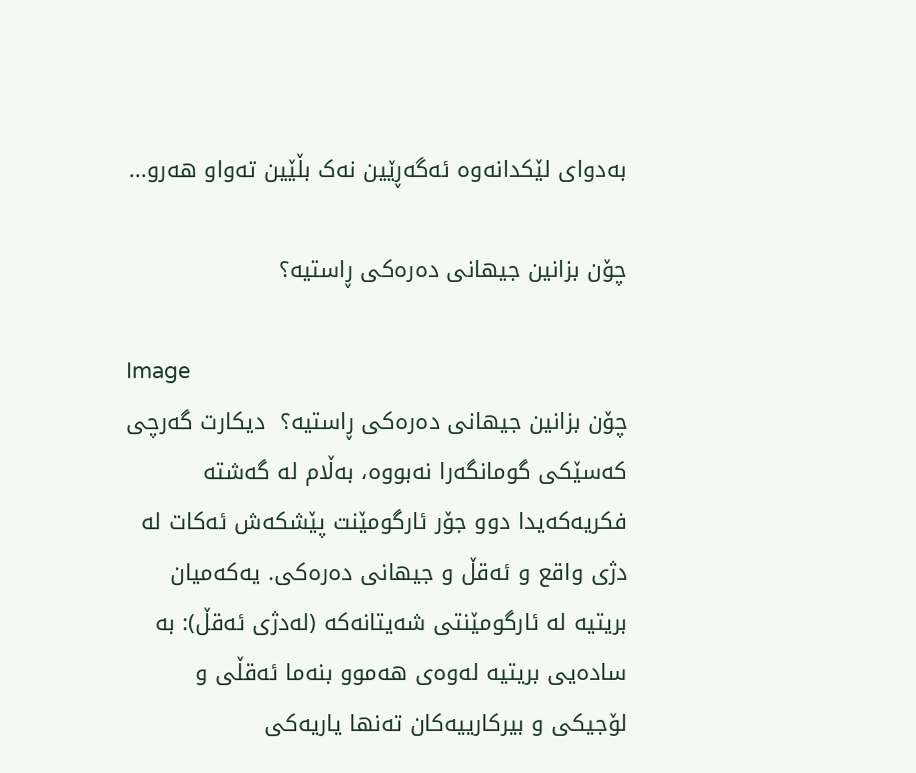بەدوای لێکدانەوە ئەگەڕێین نەک بڵێین تەواو هەرو...

چۆن بزانین جیهانی دەرەکی ڕاستیە؟

Image
چۆن بزانین جیهانی دەرەکی ڕاستیە؟  دیکارت گەرچی کەسێکی گومانگەرا نەبووە، بەڵام لە گەشتە فکریەکەیدا دوو جۆر ئارگومێنت پێشکەش ئەکات لە دژی واقع و ئەقڵ و جیهانی دەرەکی. یەکەمیان بریتیە لە ئارگومێنتی شەیتانەکە (لەدژی ئەقڵ): بە سادەیی بریتیە لەوەی هەموو بنەما ئەقڵی و لۆجیکی و بیرکارییەکان تەنها یاریەکی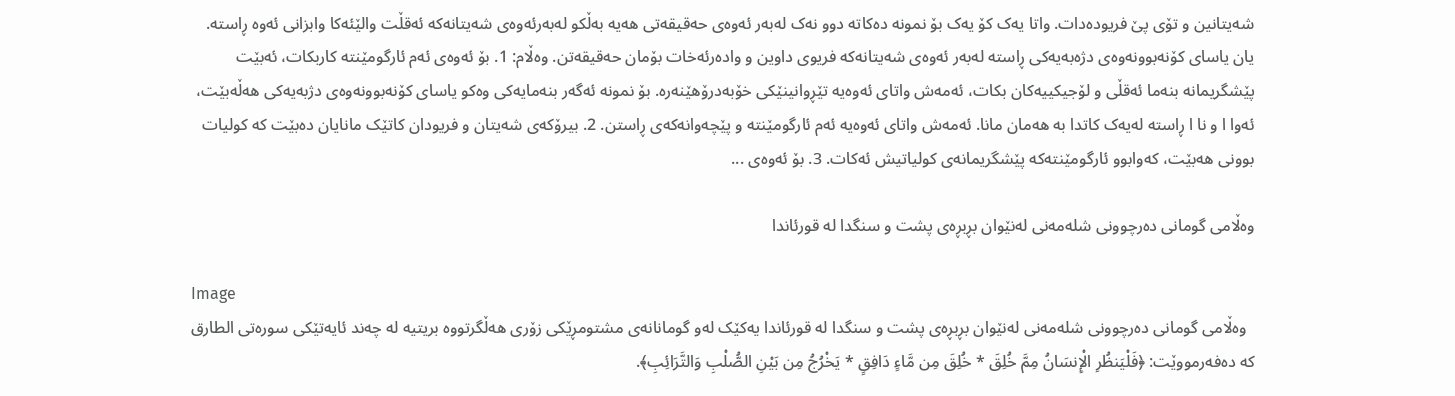شەیتانین و تۆی پێ فریودەدات. واتا یەک کۆ یەک بۆ نمونە دەکاتە دوو نەک لەبەر ئەوەی حەقیقەتی هەیە بەڵکو لەبەرئەوەی شەیتانەکە ئەقڵت والێئەکا وابزانی ئەوە ڕاستە. یان یاسای کۆنەبوونەوەی دژەبەیەکی ڕاستە لەبەر ئەوەی شەیتانەکە فریوی داوین و وادەرئەخات بۆمان حەقیقەتن. وەڵام: 1. بۆ ئەوەی ئەم ئارگومێنتە کاربکات، ئەبێت پێشگریمانە بنەما ئەقڵی و لۆجیکییەکان بکات، ئەمەش واتای ئەوەیە تێڕوانینێکی خۆبەدرۆهێنەرە. بۆ نمونە ئەگەر بنەمایەکی وەکو یاسای کۆنەبوونەوەی دژبەیەکی هەڵەبێت، ئەوا ا و نا ا ڕاستە لەیەک کاتدا بە هەمان مانا. ئەمەش واتای ئەوەیە ئەم ئارگومێنتە و پێچەوانەکەی ڕاستن. 2. بیرۆکەی شەیتان و فریودان کاتێک مانایان دەبێت کە کولیات بوونی هەبێت، کەوابوو ئارگومێنتەکە پێشگریمانەی کولیاتیش ئەکات. 3. بۆ ئەوەی ...

وەڵامی گومانی دەرچوونی شلەمەنی لەنێوان بڕبڕەی پشت و سنگدا لە قورئاندا

Image
  وەڵامی گومانی دەرچوونی شلەمەنی لەنێوان بڕبڕەی پشت و سنگدا لە قورئاندا یەکێک لەو گومانانەی مشتومڕێکی زۆری هەڵگرتووە بریتیە لە چەند ئایەتێکی سورەتی الطارق کە دەفەرمووێت: ﴿فَلْيَنظُرِ الْإِنسَانُ مِمَّ خُلِقَ * خُلِقَ مِن مَّاءٍ دَافِقٍ * يَخْرُجُ مِن بَيْنِ الصُّلْبِ وَالتَّرَائِبِ﴾.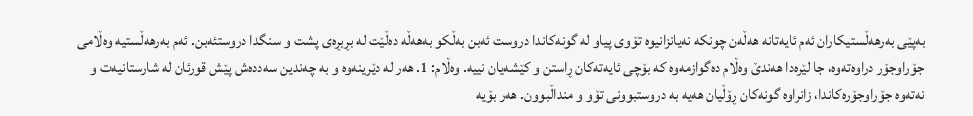بەپێی بەرهەڵستیکاران ئەم ئایەتانە هەڵەن چونکە نەیانزانیوە تۆوی پیاو لە گونەکاندا دروست ئەبن بەڵکو بەهەڵە دەڵێت لە بڕبڕەی پشت و سنگدا دروستئەبن. ئەم بەرهەڵستیە وەڵامی جۆراوجۆر دراوەتەوە، جا لێرەدا هەندێ وەڵام دەگوازمەوە کە بۆچی ئایەتەکان ڕاستن و کێشەیان نییە. وەڵام: 1. هەر لە دێرینەوە و بە چەندین سەددەش پێش قورئان لە شارستانیەت و نەتەوە جۆراوجۆرەکاندا، زانراوە گونەکان ڕۆڵیان هەیە بە دروستبوونی تۆو و منداڵبوون. هەر بۆیە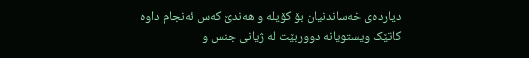دیاردەی خەساندنیان بۆ کۆیلە و هەندێ کەس ئەنجام داوە کاتێک ویستویانە دووربێت لە ژیانی جنس و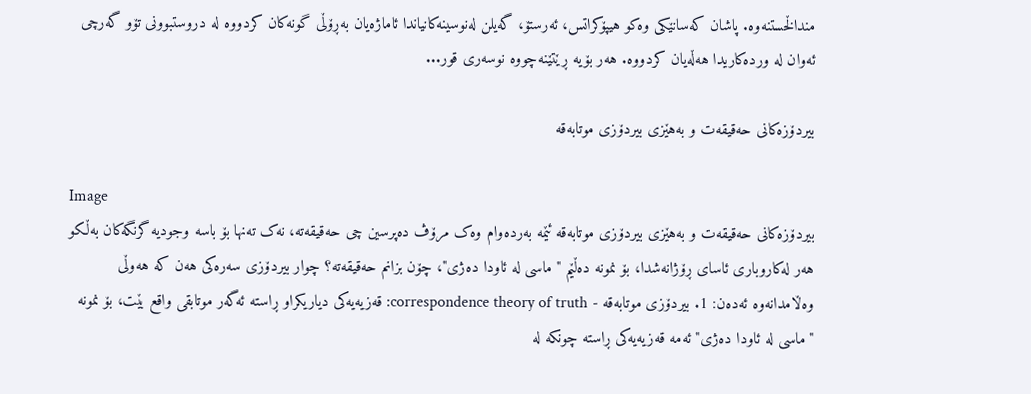منداڵخستنەوە. پاشان کەسانێکی وەکو هیپۆکراتس، ئەرستۆ، گەیلن لەنوسینەکانیاندا ئاماژەیان بەڕۆڵی گونەکان کردووە لە دروستبوونی تۆو گەرچی ئەوان لە وردەکاریدا هەڵەیان کردووە. هەر بۆیە ڕێتێنەچووە نوسەری قور...

بیردۆزەکانی حەقیقەت و بەهێزی بیردۆزی موتابەقە

Image
بیردۆزەکانی حەقیقەت و بەهێزی بیردۆزی موتابەقە ئێمە بەردەوام وەک مرۆڤ دەپرسین چی حەقیقەتە، نەک تەنها بۆ باسە وجودیە گرنگەکان بەڵکو هەر لەکاروباری ئاسای ڕۆژانەشدا، بۆ نمونە دەڵێم "ماسی لە ئاودا دەژی"، چۆن بزانم حەقیقەتە؟ چوار بیردۆزی سەرەکی هەن کە هەوڵی وەڵامدانەوە ئەدەن: 1. بیردۆزی موتابەقە - correspondence theory of truth: قەزیەیەکی دیاریکراو ڕاستە ئەگەر موتابقی واقع بێت، بۆ نمونە "ماسی لە ئاودا دەژی" ئەمە قەزیەیەکی ڕاستە چونکە لە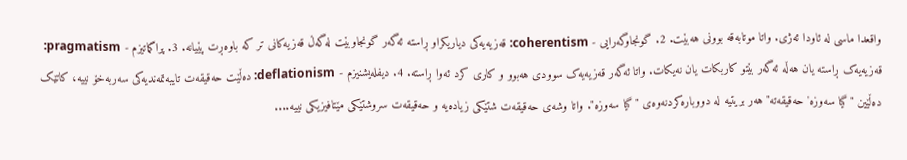واقعدا ماسی لە ئاودا ئەژی. واتا موتابەقە بوونی هەبێت. 2. گونجاوگەرایی - coherentism: قەزیەیەکی دیاریکراو ڕاستە ئەگەر گونجاوبێت لەگەڵ قەزیەکانی تر کە باوەڕت پێیانە. 3. پراگماتیزم - pragmatism: قەزیەیەک ڕاستە یان هەڵە ئەگەر بێتو کاربکات یان نەیکات. واتا ئەگەر قەزیەیەک سوودی هەبوو و کاری کرد ئەوا ڕاستە. 4. دیفلەیشنیزم - deflationism: دەڵێت حەقیقەت تایبەتمەندیەکی سەربەخۆ نییە، کاتێک دەڵێین "گیا سەوزە' حەقیقەتە" هەر بریتیە لە دووبارەکردنەوەی "گیا سەوزە". واتا وشەی حەقیقەت شتێکی زیادەیە و حەقیقەت سروشتێکی مێتافیزیکی نییە....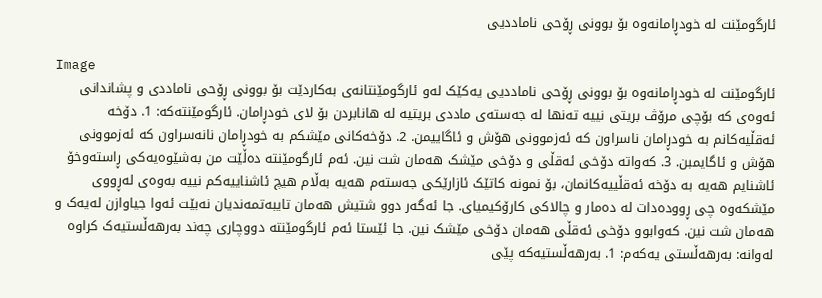ئارگومێنت لە خودڕامانەوە بۆ بوونی ڕۆحی ناماددیی

Image
ئارگومێنت لە خودڕامانەوە بۆ بوونی ڕۆحی ناماددیی یەکێک لەو ئارگومێنتانەی بەکاردێت بۆ بوونی ڕۆحی ناماددی و پشاندانی ئەوەی کە بۆچی مرۆڤ بریتی نییە تەنها لە جەستەی ماددی بریتیە لە هانابردن بۆ لای خودڕامان. ئارگومێنتەکە: 1. دۆخە ئەقڵیەکانم بە خودڕامان ناسراون کە ئەزموونی هۆش و ئاگاییمن. 2. دۆخەکانی مێشکم بە خودڕامان نانەسراون کە ئەزموونی هۆش و ئاگایمبن. 3. کەواتە دۆخی ئەقڵی و دۆخی مێشک هەمان شت نین. ئەم ئارگومێنتە دەڵێت من بەشێوەیەکی ڕاستەوخۆ ئاشنایم هەیە بە دۆخە ئەقڵییەکانمان، بۆ نمونە کاتێک ئازارێکی جەستەم هەیە بەڵام هیچ ئاشناییەکم نییە بەوەی لەڕووی مێشکەوە چی ڕوودەدات لە دەمار و چالاکی کارۆکیمیای. جا ئەگەر دوو شتیش هەمان تایبەتمەندیان نەبێت ئەوا جیاوازن لەیەک و هەمان شت نین. کەوابوو دۆخی ئەقڵی هەمان دۆخی مێشک نین. جا ئێستا ئەم ئارگومێنتە دووچاری چەند بەرهەڵستیەک کراوە لەوانە: بەرهەڵستی یەکەم: 1. بەرهەڵستیەکە پێی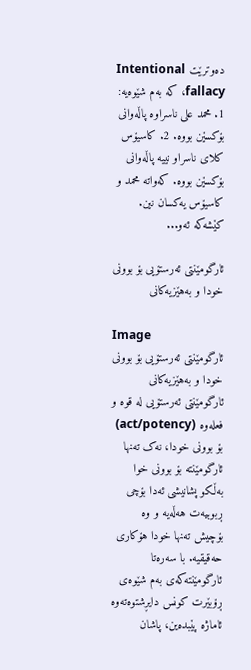دەوترێت Intentional fallacy، کە بەم شێوەیە: 1. محمد علی ناسراوە پاڵەوانی بۆکسێن بووە. 2. کاسیۆس کلای ناسراو نییە پاڵەوانی بۆکسێن بووە. کەواتە محمد و کاسیۆس یەکسان نین. کێشەکە ئەو...

ئارگومێنتی ئەرستۆیی بۆ بوونی خودا و بەهێزیەکانی

Image
ئارگومێنتی ئەرستۆیی بۆ بوونی خودا و بەهێزیەکانی ئارگومێنتی ئەرستۆیی لە قوە و فعلەوە (act/potency) بۆ بوونی خودا، نەک تەنها ئارگومێنتە بۆ بوونی خوا بەڵکو پشانیشی ئەدا بۆچی ڕبوبیەت هەڵەیە و وە بۆچیش تەنها خودا هۆکاری حەقیقیە. با سەرەتا ئارگومێنتەکەی بەم شێوەی ڕۆبێرت کونس دایڕشتوەتەوە ئاماژە پێبدەین، پاشان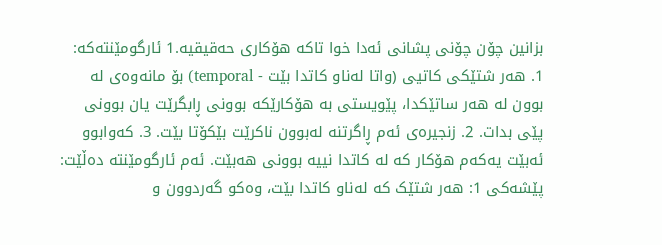بزانین چۆن چۆنی پشانی ئەدا خوا تاکە هۆکاری حەقیقیە.1 ئارگومێنتەکە: 1. هەر شتێکی کاتیی (واتا لەناو کاتدا بێت - temporal) بۆ مانەوەی لە بوون لە هەر ساتێکدا، پێویستی بە هۆکارێکە بوونی ڕابگرێت یان بوونی پێی بدات. 2. زنجیرەی ئەم ڕاگرتنە لەبوون ناکرێت بێکۆتا بێت. 3. کەوابوو ئەبێت یەکەم هۆکار کە لە کاتدا نییە بوونی هەبێت. ئەم ئارگومێنتە دەڵێت: پێشەکی 1: هەر شتێک کە لەناو کاتدا بێت، وەکو گەردوون و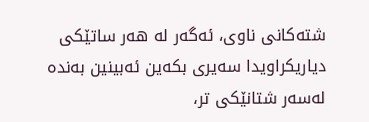شتەکانی ناوی، ئەگەر لە هەر ساتێکی دیاریکراویدا سەیری بکەین ئەبینین بەندە لەسەر شتانێکی تر،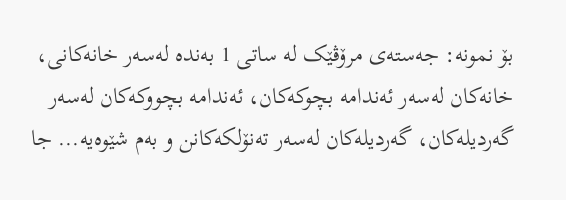بۆ نمونە: جەستەی مرۆڤێک لە ساتی 1 بەندە لەسەر خانەکانی، خانەکان لەسەر ئەندامە بچوکەکان، ئەندامە بچووکەکان لەسەر گەردیلەکان، گەردیلەکان لەسەر تەنۆلکەکانن و بەم شێوەیە... جا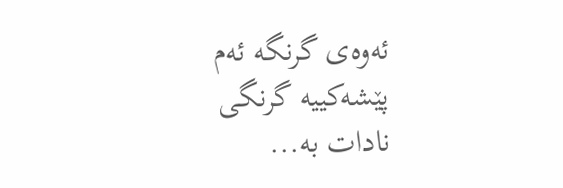ئەوەی گرنگە ئەم پێشەکییە گرنگی نادات بە...